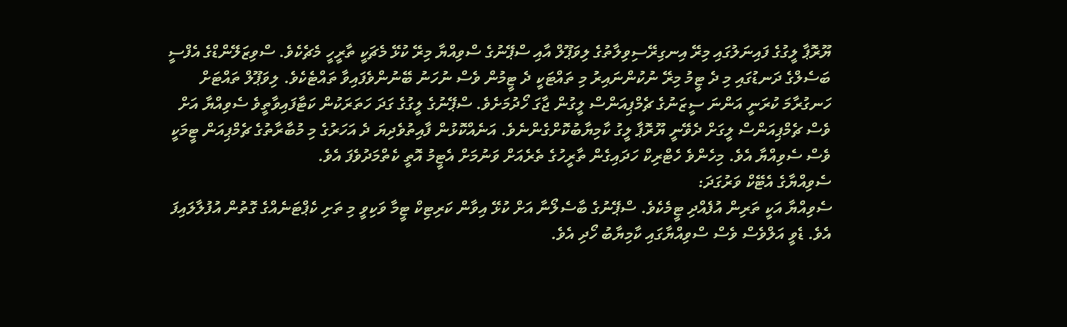ޔޫރޮޕާ ލީގުގެ ފައިނަލުގައި މިރޭ އިނގިރޭސިވިލާތުގެ ލިވަޕޫލް އާއި ސްޕޭނުގެ ސްވިއްޔާ މިރޭ ކުޅޭ މެޗަކީ ތާރީހީ މެޗެކެވެ. ސްވިޒަލޭންޑްގެ އެފްސީ ބަސެލްގެ ދަނޑުގައި މި ދެ ޓީމު މިރޭ ނުކުންނައިރު މި ތައްޓަކީ ދެ ޓީމުން ވެސް ނުހަނު ބޭނުންވެފައިވާ ތައްޓެކެވެ. ލިވަޕޫލް ތައްޓަށް ހަނގުރާމަ ކުރަނީ އަންނަ ސީޒަނުގެ ޗެމްޕިއަންސް ލީގުން ޖާގަ ހޯދުމަށެވެ. ސްޕޭނުގެ ލީގުގެ ގަދަ ހަތަރަކުން ކަޓާފައިވާތީވެ ސެވިއްޔާ އަށް ވެސް ޗެމްޕިއަންސް ލީގަށް ދެވޭނީ ޔޫރޮޕާ ލީގު ކާމިޔާބުކޮށްގެންނެވެ. އަނެއްކޮޅުން ފާއިތުވެދިޔަ ދެ އަހަރުގެ މި މުބާރާތުގެ ޗެމްޕިއަން ޓީމަކީ ވެސް ސެވިއްޔާ އެވެ. މިހެންވެ ހެޓްރިކް ހަދައިގެން ތާރީހުގެ ތެރެއަށް ވަނުމަށް އެޓީމު އޮތީ ކެތްމަދުވެފަ އެވެ.
ސެވިއްޔާގެ އެޓޭކް ވަރުގަދަ:
ސެވިއްޔާ އަކީ ތަރިން އުފެއްދި ޓީމެކެވެ. ސްޕޭނުގެ ބާސެލޯނާ އަށް ކުޅޭ އިވާން ކަރިޓިކް ޓީމާ ވަކިވީ މި ތަށި ކެޕްޓަނެއްގެ ގޮތުން އުފުލާލައިފަ އެވެ. ޑެވީ އަލްވެސް ވެސް ސްވިއްޔާގައި ކާމިޔާބު ހޯދި އެވެ.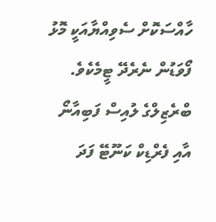ހާއްސަކޮށް ސެވިއްޔާއަކީ މޮޅު ފޯވަޑުން ނެރެދޭ ޓީމެކެވެ. ބްރެޒިލްގެ ލުއިސް ފަބިއާނޯ އާއި ފެރްޑިކް ކަނޫޓޭ ފަދަ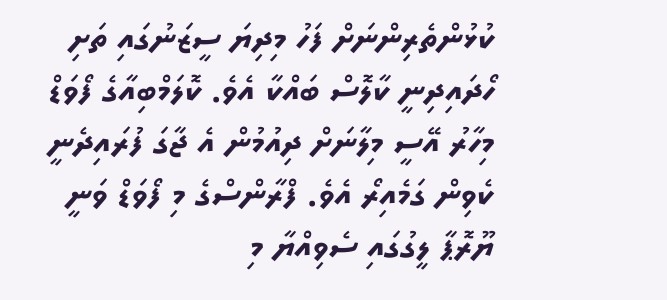ކުޅުންތެރިންނަށް ފަހު މިދިޔަ ސީޒަނުގައި ތަށި ހޯދައިދިނީ ކާލޮސް ބައްކާ އެވެ. ކޮލަމްބިއާގެ ފޯވަޑް މިހާރު އޭސީ މިލާނަށް ދިއުމުން އެ ޖާގަ ފުރައިދެނީ ކެވިން ގަމެއިރޯ އެވެ. ފްރާންސްގެ މި ފޯވަޑް ވަނީ ޔޫރޮޕާ ލީގުގައި ސެވިއްޔާ މި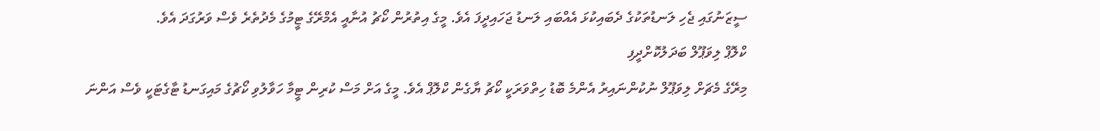ސީޒަނުގައި ޖެހި ލަނޑުތަކުގެ ދެބައިކުޅަ އެއްބައި ލަނޑު ޖަހައިދީފަ އެވެ. މީގެ އިތުރުން ކޯޗު އުނާއީ އެމްރޭގެ ޓީމުގެ މެދުތެރެ ވެސް ވަރުގަދަ އެވެ.
ކްލޮޕް ލިވަޕޫލް ބަދަލުކޮށްދީފި
މިރޭގެ މެޗަށް ލިވަޕޫލް ނުކުންނައިރު އެންމެ ބޮޑު ހިތްވަރަކީ ކޯޗު ޔާގެން ކްލޮޕް އެވެ. މީގެ އަށް މަސް ކުރިން ޓީމާ ހަވާލުވި ކޯޗުގެ މައިގަނޑު ޓާގެޓަކީ ވެސް އަންނަ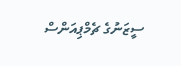ސީޒަނުގެ ޗެމްޕިއަންސް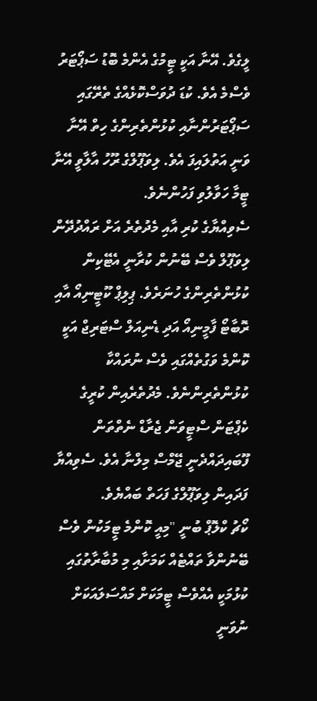ލީގެވެ. އޭނާ އަކީ ޓީމުގެ އެންމެ ބޮޑު ސަޕޯޓަރު ވެސްމެ އެވެ. ކުޑަ ދުވަސްކޮޅެއްގެ ތެރޭގައި ސަޕޯޓަރުންނާއި ކުޅުންތެރިންގެ ހިތް އޭނާ ވަނީ އަތުލައިފަ އެވެ. ލިވަޕޫލްގެ ރޫހު އާލާވީ އޭނާ ޓީމާ ހަވާލުވި ފަހުންނެވެ.
ސެވިއްޔާގެ ކުރި އާއި މެދުތެރެ އަށް ރައްދުދޭން ލިވަޕޫލް ވެސް ބޭނުން ކުރާނީ އެޓޭކިން ކުޅުންތެރިންގެ ހުނަރެވެ. ޕިލިޕް ކޫޓީނިއޯ އާއި ރޮބާޓޯ ފާމީނިއޯ އަދި ޑެނިއަލް ސްޓަރިޖް އަކީ ކޮންމެ ވަގުތެއްގައި ވެސް ނުރައްކާ ކުޅުންތެރިންނެވެ. މެދުތެރެއިން ކުރީގެ ކެޕްޓަން ސްޓީވަން ޖެރާޑް ނެތްތަން ފޫބައިދައްދެނީ ޖޭމްސް މިލްނާ އެވެ. ސެވިއްޔާ ފަދައިން ލިވަޕޫލްގެ ފަހަތް ބައްޔެވެ.
ކޯޗު ކްލޮޕް ބުނީ "މިއީ ކޮންމެ ޓީމަކުން ވެސް ބޭނުންވާ ތައްޓެއް ކަމަށާއި މި މުބާރާތުގައި ކުޅުމަކީ އެއްވެސް ޓީމަކަށް މައްސަލައަކަށް ނުވަނީ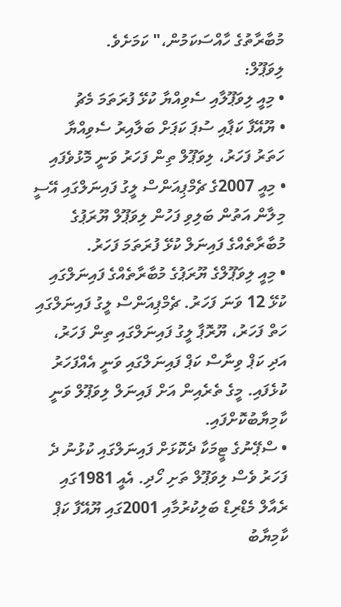މުބާރާތުގެ ހާއްސަކަމުން،" ކަމަށެވެ.
ލިވަޕޫލް:
• މިއީ ލިވަޕޫލާއި ސެވިއްޔާ ކުޅޭ ފުރަތަމަ މެޗު
• ޔޫއޭފާ ކަޕާއި ސުޕަ ކަޕަށް ބަލާއިރު ސެވިއްޔާ ހަތަރު ފަހަރު، ލިވަޕޫލް ތިން ފަހަރު ވަނީ މޮޅުވެފައި
• މިއީ 2007ގެ ޗެމްޕިއަންސް ލީގު ފައިނަލްގައި އޭސީ މިލާން އަތުން ބަލިވި ފަހުން ލިވަޕޫލް ޔޫރަޕުގެ މުބާރާތެއްގެ ފައިނަލް ކުޅޭ ފުރަތަމަ ފަހަރު.
• މިއީ ލިވަޕޫލްގެ ޔޫރަޕުގެ މުބާރާތެއްގެ ފައިނަލްގައި ކުޅޭ 12 ވަނަ ފަހަރު. ޗެމްޕިއަންސް ލީގު ފައިނަލްގައި ހަތް ފަހަރު، ޔޫރޮޕާ ލީގު ފައިނަލްގައި ތިން ފަހަރު، އަދި ކަޕް ވިނާސް ކަޕް ފައިނަލްގައި ވަނީ އެއްފަހަރު ކުޅެފައި. މީގެ ތެރެއިން އަށް ފައިނަލް ލިވަޕޫލް ވަނީ ކާމިޔާބުކޮށްފައި.
• ސްޕޭނުގެ ޓީމަކާ ދެކޮޅަށް ފައިނަލްގައި ކުޅުނު ދެ ފަހަރު ވެސް ލިވަޕޫލް ތަށި ހޯދި. އެއީ 1981ގައި ރެއާލް މެޑްރިޑް ބަލިކުރުމާއި 2001ގައި ޔޫއޭފާ ކަޕް ކާމިޔާބު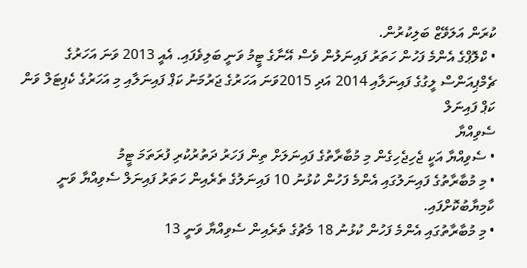ކުރަން އަލަވޭޒް ބަލިކުރުން.
• ކްލޮޕްގެ އެންމެ ފަހުން ހަތަރު ފައިނަލުން ވެސް އޭނާގެ ޓީމު ވަނީ ބަލިވެފައި. އެއީ 2013 ވަނަ އަހަރުގެ ޗެމްޕިއަންސް ލީގުގެ ފައިނަލާއި 2014 އަދި 2015ވަނަ އަހަރުގެ ޖަރުމަނު ކަޕް ފައިނަލާއި މި އަހަރުގެ ކެޕިޓަލް ވަން ކަޕް ފައިނަލް
ސެވިއްޔާ
• ސެވިއްޔާ އަކީ ޖެހިޖެހިގެން މި މުބާރާތުގެ ފައިނަލަށް ތިން ފަހަރު ދަތުރުކުރި ފުރަތަމަ ޓީމު
• މި މުބާރާތުގެ ފައިނަލުގައި އެންމެ ފަހުން ކުޅުނު 10 ފައިނަލުގެ ތެރެއިން ހަތަރު ފައިނަލް ސެވިއްޔާ ވަނީ ކާމިޔާބުކޮށްފައި.
• މި މުބާރާތުގައި އެންމެ ފަހުން ކުޅުނު 18 މެޗުގެ ތެރެއިން ސެވިއްޔާ ވަނީ 13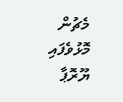މެޗުން މޮޅުވެފައި
ޔޫރޮޕާ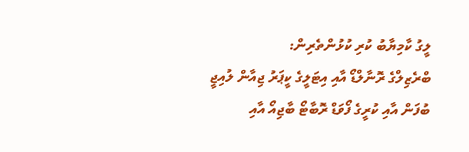ލީގު ކާމިޔާބު ކުރި ކުޅުންތެރިން:
ބްރެޒިލްގެ ރޮނާލްޑޯ އާއި އިޓަލީގެ ކީޕަރު ޖިއާން ލުއިޖީ ބުފަން އާއި ކުރީގެ ފޯވަޑް ރޮބާޓޯ ބާޖިއޯ އާއި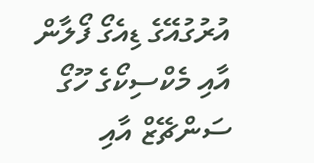އުރުގުއޭގެ ޑިއެގޯ ފޯލާން އާއި މެކްސިކޯގެ ހޫގޯ ސަންޗޭޒް އާއި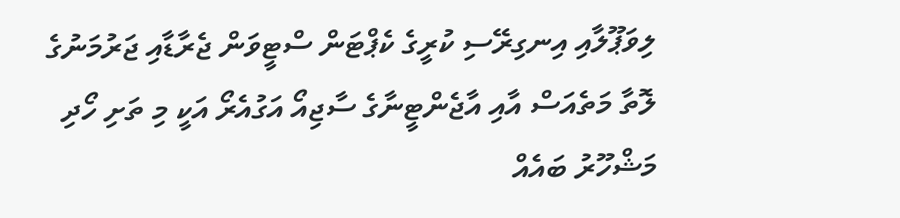ލިވަޕޫލާއި އިނގިރޭސި ކުރީގެ ކެޕްޓަން ސްޓީވަން ޖެރާޑާއި ޖަރުމަނުގެ ލޮތާ މަތެއަސް އާއި އާޖެންޓީނާގެ ސާޖިއޯ އަގުއެރޯ އަކީ މި ތަށި ހޯދި މަޝްހޫރު ބައެއް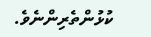ކުޅުންތެރިންނެވެ.